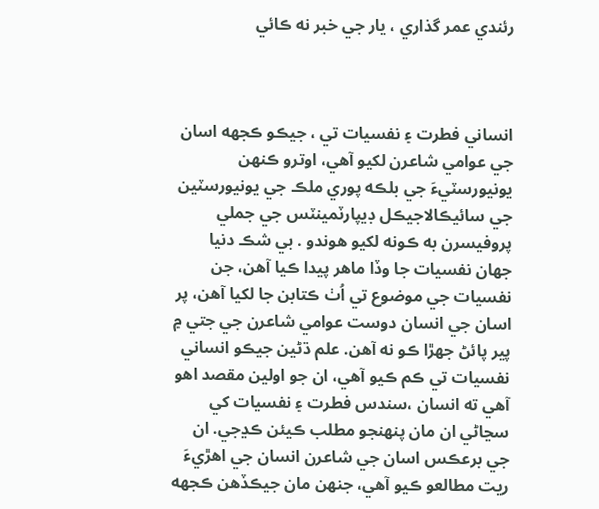رئندي عمر گذاري ، يار جي خبر نه ڪائي



انساني فطرت ۽ نفسيات تي ، جيڪو ڪجهه اسان جي عوامي شاعرن لکيو آهي، اوترو ڪنهن يونيورسٽيءَ جي بلڪه پوري ملڪ جي يونيورسٽين جي سائيڪالاجيڪل ڊيپارٽمينٽس جي جملي پروفيسرن به ڪونه لکيو هوندو . بي شڪ دنيا جهان نفسيات جا وڏا ماهر پيدا ڪيا آهن، جن نفسيات جي موضوع تي اُٺ ڪتابن جا لکيا آهن، پر اسان جي انسان دوست عوامي شاعرن جي جتي ۾ پير پائڻ جهڙا ڪو نه آهن. علم ڌڻين جيڪو انساني نفسيات تي ڪم ڪيو آهي، ان جو اولين مقصد اهو آهي ته انسان ،سندس فطرت ۽ نفسيات کي سڃاڻي ان مان پنهنجو مطلب ڪيئن ڪڍجي. ان جي برعڪس اسان جي شاعرن انسان جي اهڙيءَ ريت مطالعو ڪيو آهي، جنهن مان جيڪڏهن ڪجهه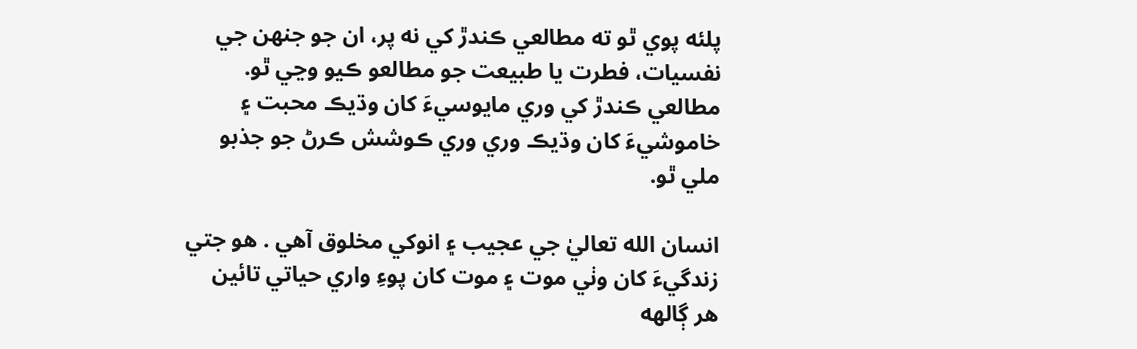پلئه پوي ٿو ته مطالعي ڪندڙ کي نه پر، ان جو جنهن جي نفسيات، فطرت يا طبيعت جو مطالعو ڪيو وڃي ٿو. مطالعي ڪندڙ کي وري مايوسيءَ کان وڌيڪ محبت ۽ خاموشيءَ کان وڌيڪ وري وري ڪوشش ڪرڻ جو جذبو ملي ٿو.

انسان الله تعاليٰ جي عجيب ۽ انوکي مخلوق آهي . هو جتي زندگيءَ کان وٺي موت ۽ موت کان پوءِ واري حياتي تائين هر ڳالهه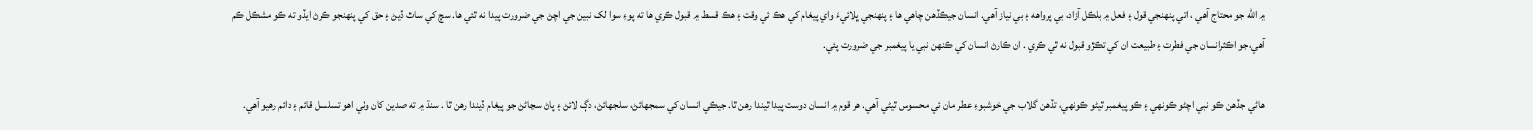۾ الله جو محتاج آهي ، اتي پنهنجي قول ۽ فعل ۾ بلڪل آزاد، بي پرواهه ۽ بي نياز آهي. انسان جيڪڏهن چاهي ها ۽ پنهنجي ڀلائيءَ واي پيغام کي هڪ ئي وقت ۽ هڪ قسط ۾ قبول ڪري ها ته پوءِ سوا لک نبين جي اچڻ جي ضرورت پيدا نه ٿئي ها. سچ کي ساٿ ڏيڻ ۽ حق کي پنهنجو ڪرڻ ايڏو ته ڪو مشڪل ڪم آهي،جو اڪثرانسان جي فطرت ۽ طبيعت ان کي تڪڙو قبول نه ٿي ڪري . ان ڪارڻ انسان کي ڪنهن نبي يا پيغمبر جي ضرورت پئي.

هاڻي جڏهن ڪو نبي اچڻو ڪونهي ۽ ڪو پيغمبر ٿيڻو ڪونهي، تڏهن گلاب جي خوشبوءِ عطر مان ئي محسوس ٿيڻي آهي. هر قوم ۾ انسان دوست پيدا ٿيندا رهن ٿا. جيڪي انسان کي سمجهائڻ، سلجهائڻ، دڳ لائڻ ۽ پاڻ سڃاڻڻ جو پيغام ڏيندا رهن ٿا . سنڌ ۾ ته صدين کان وٺي اهو تسلسل قائم ۽ دائم رهيو آهي.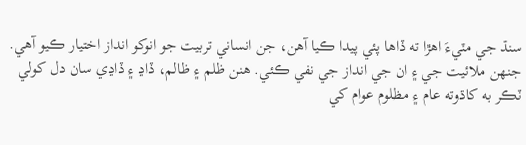سنڌ جي مٽيءَ اهڙا ته ڏاها پئي پيدا ڪيا آهن، جن انساني تربيت جو انوکو انداز اختيار ڪيو آهي. جنهن ملائيت جي ۽ ان جي انداز جي نفي ڪئي. هنن ظلم ۽ ظالم، ڏاڍ ۽ ڏاڍي سان دل کولي ٽڪر به کاڌوته عام ۽ مظلوم عوام کي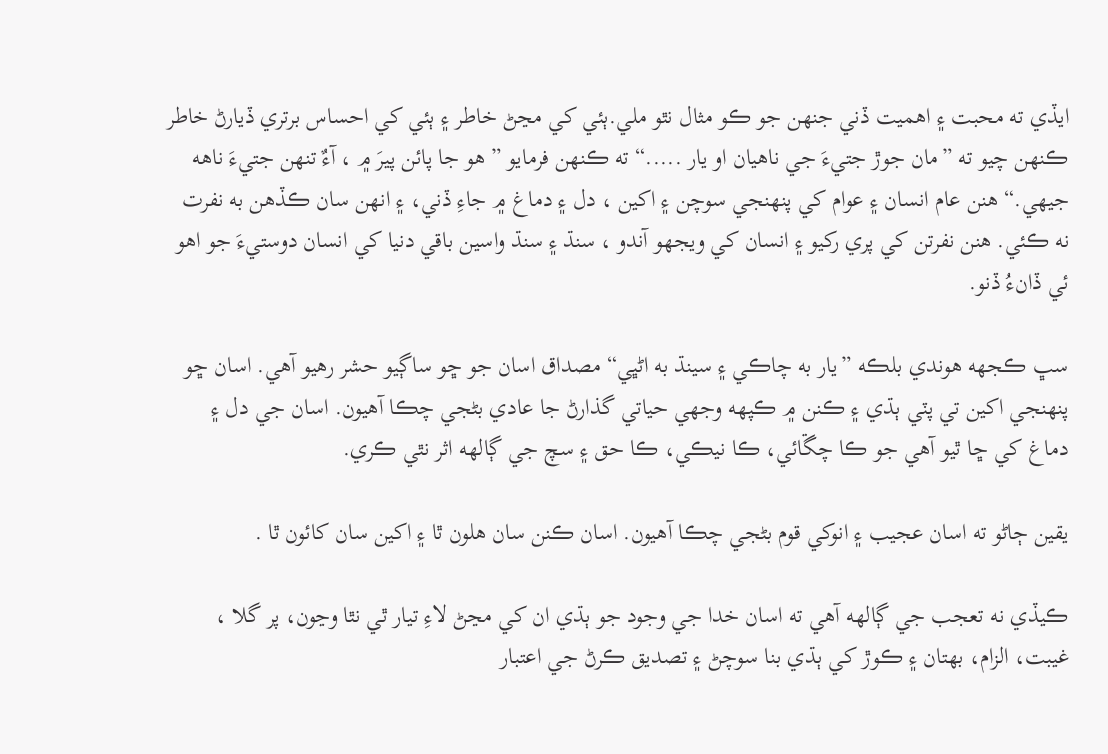ايڏي ته محبت ۽ اهميت ڏني جنهن جو ڪو مثال نٿو ملي.ٻئي کي مڃڻ خاطر ۽ ٻئي کي احساس برتري ڏيارڻ خاطر ڪنهن چيو ته ”مان جوڙ جتيءَ جي ناهيان او يار .....“ ته ڪنهن فرمايو ” هو جا پائن پيرَ ۾ ، آءٌ تنهن جتيءَ ناهه جيهي.“ هنن عام انسان ۽ عوام کي پنهنجي سوچن ۽ اکين ، دل ۽ دماغ ۾ جاءِ ڏني، ۽ انهن سان ڪڏهن به نفرت نه ڪئي. هنن نفرتن کي پري رکيو ۽ انسان کي ويجهو آندو ، سنڌ ۽ سنڌ واسين باقي دنيا کي انسان دوستيءَ جو اهو ئي ڏانءُ ڏنو.

سڀ ڪجهه هوندي بلڪه ”يار به چاڪي ۽ سينڌ به اڻڀي“ مصداق اسان جو ڇو ساڳيو حشر رهيو آهي. اسان ڇو پنهنجي اکين تي پٽي ٻڌي ۽ ڪنن ۾ ڪپهه وجهي حياتي گذارڻ جا عادي بڻجي چڪا آهيون. اسان جي دل ۽ دماغ کي ڇا ٿيو آهي جو ڪا چڱائي، ڪا نيڪي، ڪا حق ۽ سچ جي ڳالهه اثر نٿي ڪري.

يقين ڄاڻو ته اسان عجيب ۽ انوکي قوم بڻجي چڪا آهيون. اسان ڪنن سان هلون ٿا ۽ اکين سان کائون ٿا .

ڪيڏي نه تعجب جي ڳالهه آهي ته اسان خدا جي وجود جو ٻڌي ان کي مڃڻ لاءِ تيار ٿي نٿا وڃون، پر گلا ، غيبت، الزام، بهتان ۽ ڪوڙ کي ٻڌي بنا سوچڻ ۽ تصديق ڪرڻ جي اعتبار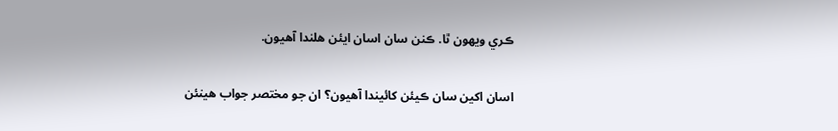ڪري ويهون ٿا. ڪنن سان اسان ايئن هلندا آهيون.

اسان اکين سان ڪيئن کائيندا آهيون؟ ان جو مختصر جواب هينئن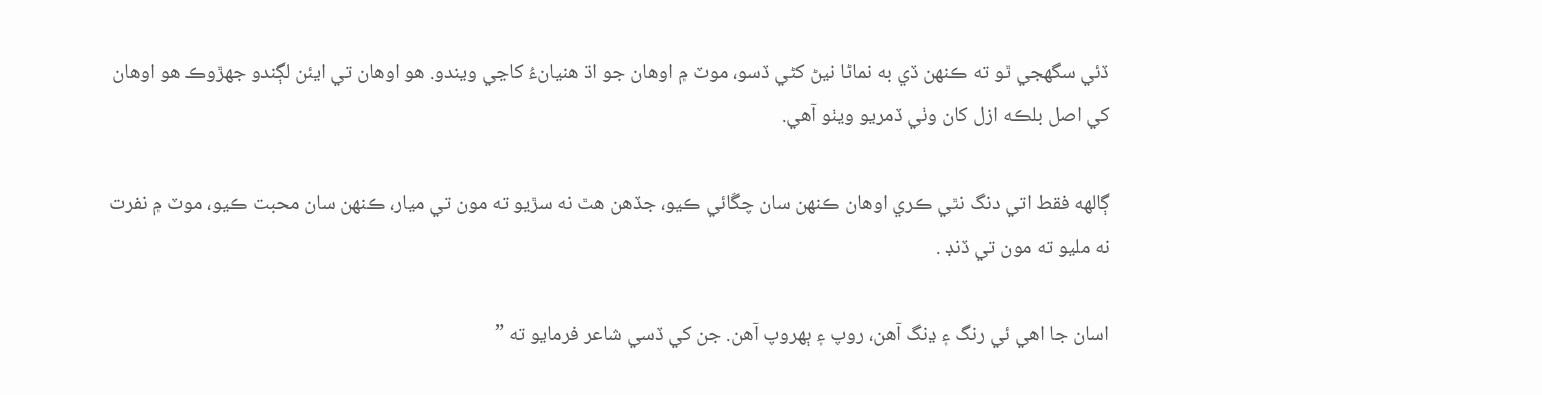ڏئي سگهجي ٿو ته ڪنهن ڏي به نماڻا نيڻ کڻي ڏسو، موٽ ۾ اوهان جو اڌ هنيانءُ کاڃي ويندو. هو اوهان تي ايئن لڳندو جهڙوڪ هو اوهان کي اصل بلڪه ازل کان وٺي ڏمريو ويٺو آهي.

ڳالهه فقط اتي دنگ نٿي ڪري اوهان ڪنهن سان چڱائي ڪيو، جڏهن هٿ نه سڙيو ته مون تي ميار، ڪنهن سان محبت ڪيو، موٽ ۾ نفرت نه مليو ته مون تي ڏنڊ .

اسان جا اهي ئي رنگ ۽ ڍنگ آهن، روپ ۽ ٻهروپ آهن. جن کي ڏسي شاعر فرمايو ته ”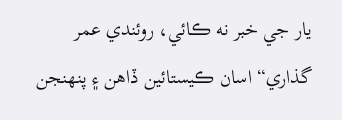يار جي خبر نه ڪائي، روئندي عمر گذاري“ اسان ڪيستائين ڏاهن ۽ پنهنجن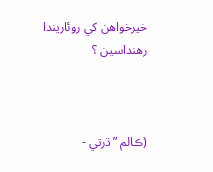خيرخواهن کي روئاريندا رهنداسين ؟



(ڪالم ”ڌرتي -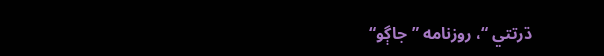ڌرتتي “، روزنامه ”جاڳو“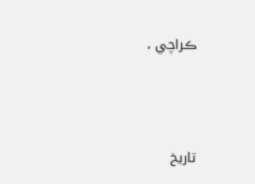ڪراچي ،



تاريخ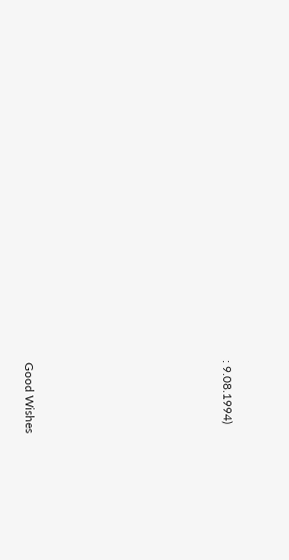: 9.08.1994)







Good Wishes